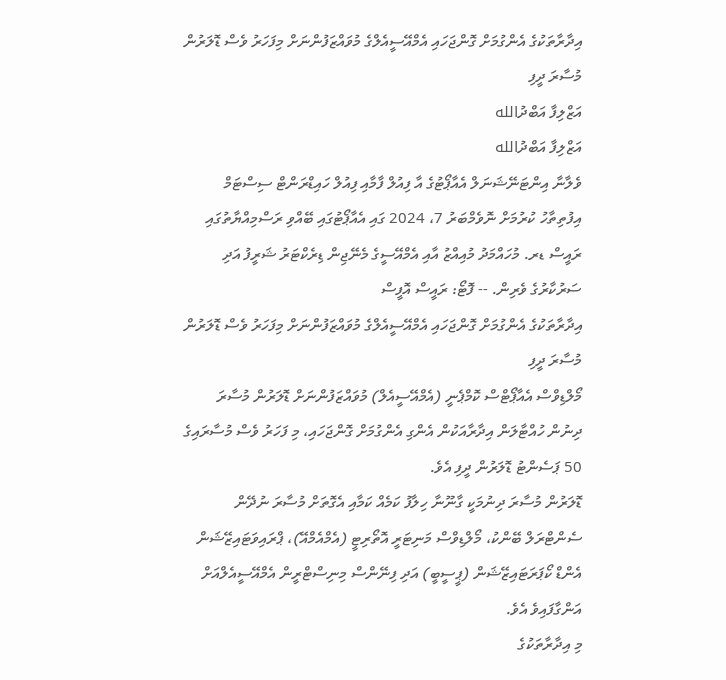އިދާރާތަކުގެ އެންގުމަށް ގޮންޖަހައި އެމްއޭސީއެލްގެ މުވައްޒަފުންނަށް މިފަހަރު ވެސް ޑޮލަރުން މުސާރަ ދީފި
އަޒްލިފާ އަބްދުالله
އަޒްލިފާ އަބްދުالله
ވެލާނާ އިންޓަނޭޝަނަލް އެއާޕޯޓުގެ އާ ފިއުލް ފާމާއި ފިއުލް ހައިޑްރަންޓް ސިސްޓަމް އިފުތިތާހު ކުރުމަށް ނޮވެމްބަރު 7، 2024 ގައި އެއާޕޯޓުގައި ބޭއްވި ރަސްމިއްޔާތުގައި ރައީސް ޑރ. މުހައްމަދު މުއިއްޒު އާއި އެމްއޭސީގެ މެނޭޖިން ޑިރެކްޓަރު ޝަރީފު އަދި ސަރުކާރުގެ ވެރިން. -- ފޮޓޯ: ރައީސް އޮފީސް
އިދާރާތަކުގެ އެންގުމަށް ގޮންޖަހައި އެމްއޭސީއެލްގެ މުވައްޒަފުންނަށް މިފަހަރު ވެސް ޑޮލަރުން މުސާރަ ދީފި
މޯލްޑިވްސް އެއާޕޯޓްސް ކޮމްޕެނީ (އެމްއޭސީއެލް) މުވައްޒަފުންނަށް ޑޮލަރުން މުސާރަ ދިނުން ހުއްޓާލަން އިދާރާއަކުން އެންގި އެންގުމަށް ގޮންޖަހައި، މި ފަހަރު ވެސް މުސާރައިގެ 50 ޕަސެންޓު ޑޮލަރުން ދީފި އެވެ.
ޑޮލަރުން މުސާރަ ދިނުމަކީ ގާނޫނާ ހިލާފު ކަމެއް ކަމާއި އެގޮތަށް މުސާރަ ނުދޭން ސެންޓްރަލް ބޭންކު، މޯލްޑިވްސް މަނިޓަރީ އޮތޯރިޓީ (އެމްއެމްއޭ)، ޕްރައިވަޓައިޒޭޝަން އެންޑް ކޯޕަރަޓައިޒޭޝަން (ޕީސީބީ) އަދި ފިނޭންސް މިނިސްޓްރީން އެމްއޭސީއެލްއަށް އަންގާފައިވެ އެވެ.
މި އިދާރާތަކުގެ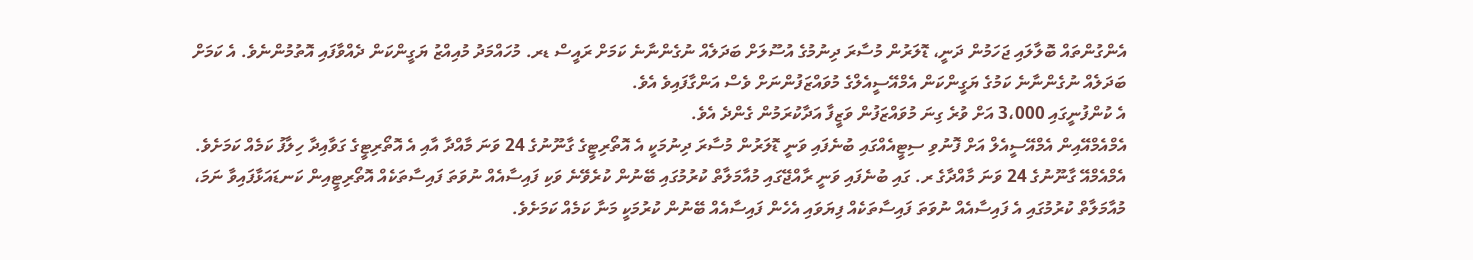އެންގުންތައް ބޮލާލައި ޖަހަމުން ދަނީ، ޑޮލަރުން މުސާރަ ދިނުމުގެ އުސޫލަށް ބަދަލެއް ނުގެންނާނެ ކަމަށް ރައީސް ޑރ. މުހައްމަދު މުއިއްޒު ޔަގީންކަން ދެއްވާފައި އޮތުމުންނެވެ. އެ ކަމަށް ބަދަލެއް ނުގެންނާނެ ކަމުގެ ޔަގީންކަން އެމްއޭސީއެލްގެ މުވައްޒަފުންނަށް ވެސް އަންގާފައިވެ އެވެ.
އެ ކުންފުނީގައި 3،000 އަށް ވުރެ ގިނަ މުވައްޒަފުން ވަޒީފާ އަދާކުރަމުން ގެންދެ އެވެ.
އެމްއެމްއޭއިން އެމްއޭސީއެލް އަށް ފޮނުވި ސިޓީއެއްގައި ބުނެފައި ވަނީ ޑޮލަރުން މުސާރަ ދިނުމަކީ އެ އޮތޯރިޓީގެ ގާނޫނުގެ 24 ވަނަ މާއްދާ އާއި އެ އޮތޯރިޓީގެ ގަވާއިދާ ހިލާފު ކަމެއް ކަމަށެވެ.
އެމްއެމްއޭ ގާނޫނުގެ 24 ވަނަ މާއްދާގެ ރ. ގައި ބުނެފައި ވަނީ ރާއްޖޭގައި މުއާމަލާތް ކުރުމުގައި ބޭނުން ކުރެވޭނެ ވަކި ފައިސާއެއް ނުވަތަ ފައިސާތަކެއް އޮތޯރިޓީއިން ކަނޑައަޅާފައިވާ ނަމަ، މުއާމަލާތް ކުރުމުގައި އެ ފައިސާއެއް ނުވަތަ ފައިސާތަކެއް ފިޔަވައި އެހެން ފައިސާއެއް ބޭނުން ކުރުމަކީ މަނާ ކަމެއް ކަމަށެވެ.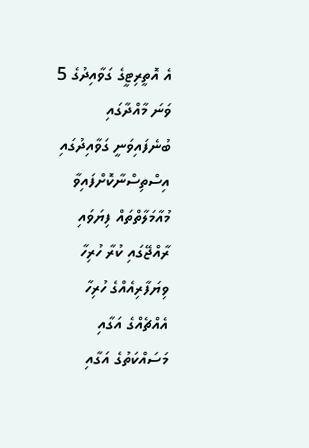އެ އޮތީރިޓީގެ ގަވާއިދުގެ 5 ވަނަ މާއްދާގައި ބުނެފައިވަނީ ގަވާއިދުގައި އިސްތިސްނާކޮށްފައިވާ މުއާމަލާތްތައް ފިޔަވައި ރާއްޖޭގައި ކުރާ ހުރިހާ ވިޔަފާރިއެއްގެ ހުރިހާ އެއްޗެއްގެ އަގާއި މަސައްކަތުގެ އަގާއި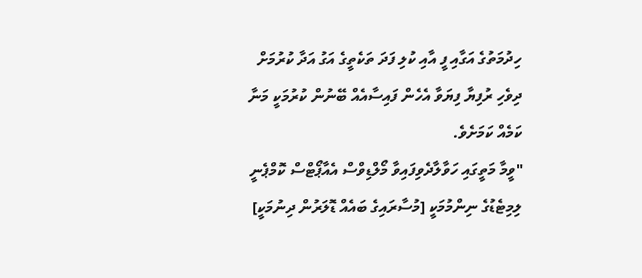ހިދުމަތުގެ އަގާއި ފީ އާއި ކުލި ފަދަ ތަކެތީގެ އަގު އަދާ ކުރުމަށް ދިވެހި ރުފިޔާ ފިޔަވާ އެހެން ފައިސާއެއް ބޭނުން ކުރުމަކީ މަނާ ކަމެއް ކަމަށެވެ.
"ވީމާ މަތީގައި ހަވާލާދެވިފައިވާ މޯލްޑިވްސް އެއާޕޯޓްސް ކޮމްޕެނީ ލިމިޓެޑުގެ ނިންމުމަކީ [މުސާރައިގެ ބައެއް ޑޮލަރުން ދިނުމަކީ]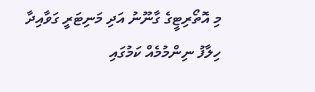މި އޮތޯރިޓީގެ ގާނޫނު އަދި މަނިޓަރީ ގަވާއިދާ ހިލާފު ނިންމުމެއް ކަމުގައި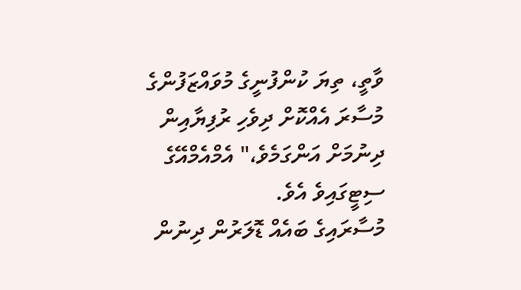ވާތީ، ތިޔަ ކުންފުނީގެ މުވައްޒަފުންގެ މުސާރަ އެއްކޮށް ދިވެހި ރުފިޔާއިން ދިނުމަށް އަންގަމެވެ،" އެމްއެމްއޭގެ ސިޓީގައިވެ އެވެ.
މުސާރައިގެ ބައެއް ޑޮލަރުން ދިނުން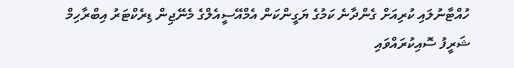ހުއްޓާނުލައި ކުރިއަށް ގެންދާނެ ކަމުގެ ޔަގީންކަން އެމްއޭސީއެލްގެ މެނޭޖިން ޑިރެކްޓަރު އިބްރާހިމް ޝަރީފު ސޮއިކުރައްވައި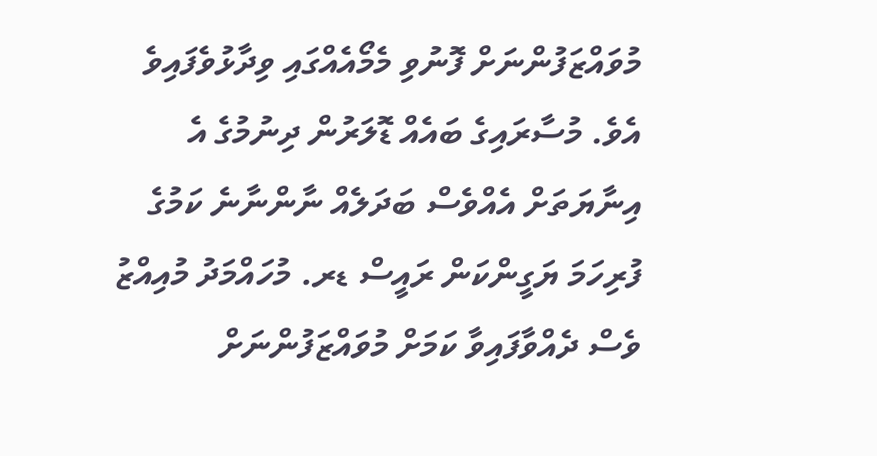މުވައްޒަފުންނަށް ފޮނުވި މެމޯއެއްގައި ވިދާޅުވެފައިވެ އެވެ. މުސާރައިގެ ބައެއް ޑޮލަރުން ދިނުމުގެ އެ އިނާޔަތަށް އެއްވެސް ބަދަލެއް ނާންނާނެ ކަމުގެ ފުރިހަމަ ޔަގީންކަން ރައީސް ޑރ. މުހައްމަދު މުއިއްޒު ވެސް ދެއްވާފައިވާ ކަމަށް މުވައްޒަފުންނަށް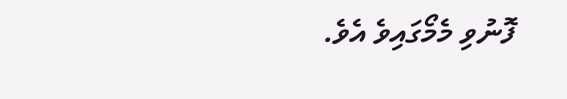ފޮނުވި މެމޯގައިވެ އެވެ.